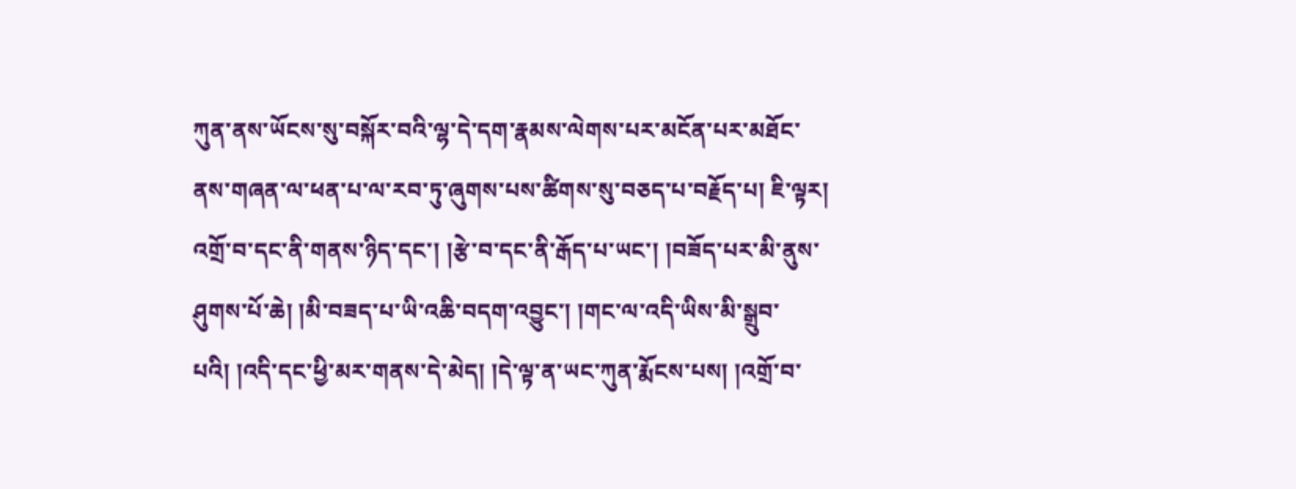ཀུན་ནས་ཡོངས་སུ་བསྐོར་བའི་ལྷ་དེ་དག་རྣམས་ལེགས་པར་མངོན་པར་མཐོང་ནས་གཞན་ལ་ཕན་པ་ལ་རབ་ཏུ་ཞུགས་པས་ཚིགས་སུ་བཅད་པ་བརྗོད་པ། ཇི་ལྟར། འགྲོ་བ་དང་ནི་གནས་ཉིད་དང་། །རྩེ་བ་དང་ནི་རྒོད་པ་ཡང་། །བཟོད་པར་མི་ནུས་ཤུགས་པོ་ཆེ། །མི་བཟད་པ་ཡི་འཆི་བདག་འབྱུང་། །གང་ལ་འདི་ཡིས་མི་སྒྲུབ་པའི། །འདི་དང་ཕྱི་མར་གནས་དེ་མེད། །དེ་ལྟ་ན་ཡང་ཀུན་རྨོངས་པས། །འགྲོ་བ་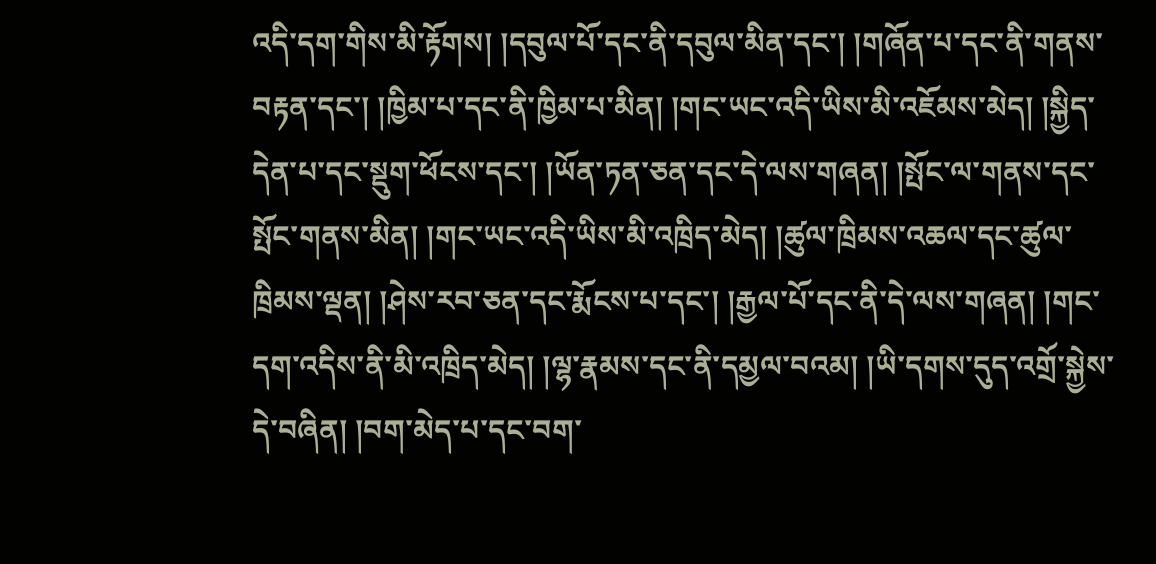འདི་དག་གིས་མི་རྟོགས། །དབུལ་པོ་དང་ནི་དབུལ་མིན་དང་། །གཞོན་པ་དང་ནི་གནས་བརྟན་དང་། །ཁྱིམ་པ་དང་ནི་ཁྱིམ་པ་མིན། །གང་ཡང་འདི་ཡིས་མི་འཇོམས་མེད། །སྐྱིད་དེན་པ་དང་སྡུག་ཕོངས་དང་། །ཡོན་ཏན་ཅན་དང་དེ་ལས་གཞན། །སྤོང་ལ་གནས་དང་སྤོང་གནས་མིན། །གང་ཡང་འདི་ཡིས་མི་འཁྲིད་མེད། །ཚུལ་ཁྲིམས་འཆལ་དང་ཚུལ་ཁྲིམས་ལྡན། །ཤེས་རབ་ཅན་དང་རྨོངས་པ་དང་། །རྒྱལ་པོ་དང་ནི་དེ་ལས་གཞན། །གང་དག་འདིས་ནི་མི་འཁྲིད་མེད། །ལྷ་རྣམས་དང་ནི་དམྱལ་བའམ། །ཡི་དགས་དུད་འགྲོ་སྐྱེས་དེ་བཞིན། །བག་མེད་པ་དང་བག་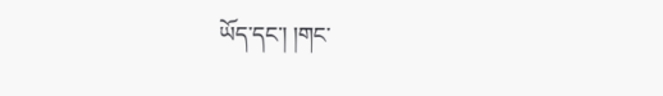ཡོད་དང་། །གང་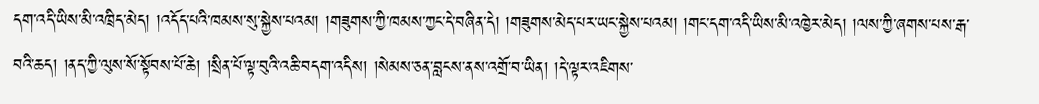དག་འདི་ཡིས་མི་འཁྲིད་མེད། །འདོད་པའི་ཁམས་སུ་སྐྱེས་པའམ། །གཟུགས་ཀྱི་ཁམས་ཀྱང་དེ་བཞིན་དེ། །གཟུགས་མེད་པར་ཡང་སྐྱེས་པའམ། །གང་དག་འདི་ཡིས་མི་འཁྱེར་མེད། །ལས་ཀྱི་ཞགས་པས་རྒ་བའི་ཆད། །ནད་ཀྱི་ལུས་སོ་སྟོབས་པོ་ཆེ། །སྲིན་པོ་ལྟ་བུའི་འཆི་བདག་འདིས། །སེམས་ཅན་བླངས་ནས་འགྲོ་བ་ཡིན། །དེ་ལྟར་འཇིགས་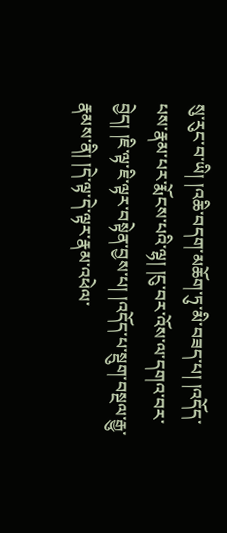སུ་རུང་བ་ཡི། །འཆི་བདག་མཆོག་ཏུ་མི་བཟད་པ། །འདོད་པས་རྣམ་པར་རྨོངས་པའི་ལྷ། །ངུ་བར་འོས་ལ་དགའ་བར་བྱེད། །ཇི་ལྟ་ཇི་ལྟར་བསྟེན་བྱས་པ། །འདོད་པ་སྡུག་བསྔལ་རྒྱུ་རྣམས་ནི། །དེ་ལྟ་དེ་ལྟར་རྣམ་འཕེལ་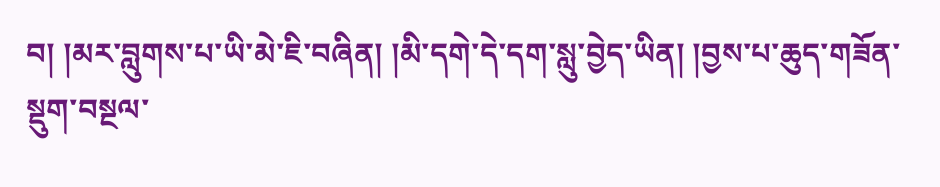བ། །མར་བླུགས་པ་ཡི་མེ་ཇི་བཞིན། །མི་དགེ་དེ་དག་སླུ་བྱེད་ཡིན། །བྱས་པ་ཆུད་གཟོན་སྡུག་བསྔལ་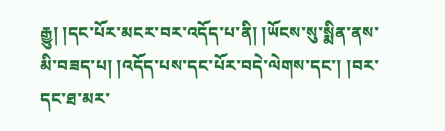རྒྱུ། །དང་པོར་མངར་བར་འདོད་པ་ནི། །ཡོངས་སུ་སྨིན་ནས་མི་བཟད་པ། །འདོད་པས་དང་པོར་བདེ་ལེགས་དང་། །བར་དང་ཐ་མར་